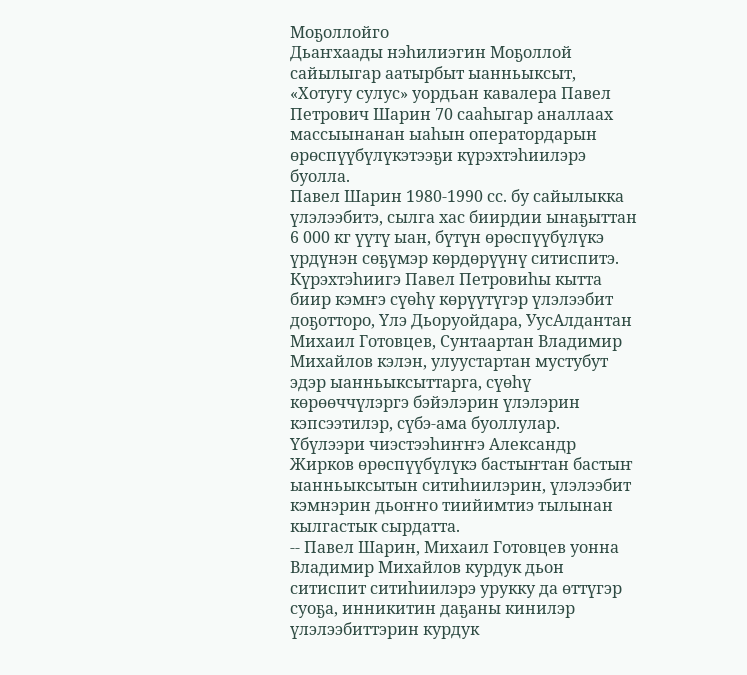Моҕоллойго
Дьаҥхаады нэһилиэгин Моҕоллой сайылыгар аатырбыт ыанньыксыт, «Хотугу сулус» уордьан кавалера Павел Петрович Шарин 70 сааһыгар аналлаах массыынанан ыаһын оператордарын өрөспүүбүлүкэтээҕи күрэхтэһиилэрэ буолла.
Павел Шарин 1980-1990 сс. бу сайылыкка үлэлээбитэ, сылга хас биирдии ынаҕыттан 6 000 кг үүтү ыан, бүтүн өрөспүүбүлүкэ үрдүнэн сөҕүмэр көрдөрүүнү ситиспитэ. Күрэхтэһиигэ Павел Петровиһы кытта биир кэмҥэ сүөһү көрүүтүгэр үлэлээбит доҕотторо, Үлэ Дьоруойдара, УусАлдантан Михаил Готовцев, Сунтаартан Владимир Михайлов кэлэн, улуустартан мустубут эдэр ыанньыксыттарга, сүөһү көрөөччүлэргэ бэйэлэрин үлэлэрин кэпсээтилэр, сүбэ-ама буоллулар.
Үбүлээри чиэстээһиҥҥэ Александр Жирков өрөспүүбүлүкэ бастыҥтан бастыҥ ыанньыксытын ситиһиилэрин, үлэлээбит кэмнэрин дьоҥҥо тиийимтиэ тылынан кылгастык сырдатта.
-- Павел Шарин, Михаил Готовцев уонна Владимир Михайлов курдук дьон ситиспит ситиһиилэрэ урукку да өттүгэр суоҕа, инникитин даҕаны кинилэр үлэлээбиттэрин курдук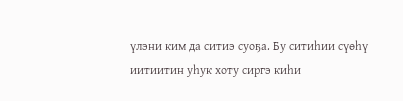үлэни ким да ситиэ суоҕа. Бу ситиһии сүөһү иитиитин уһук хоту сиргэ киһи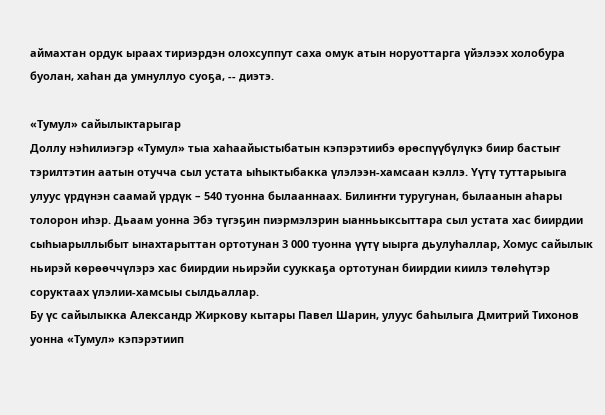аймахтан ордук ыраах тириэрдэн олохсуппут саха омук атын норуоттарга үйэлээх холобура буолан, хаһан да умнуллуо суоҕа, -- диэтэ.

«Тумул» сайылыктарыгар
Доллу нэһилиэгэр «Тумул» тыа хаһаайыстыбатын кэпэрэтиибэ өрөспүүбүлүкэ биир бастыҥ тэрилтэтин аатын отучча сыл устата ыһыктыбакка үлэлээн-хамсаан кэллэ. Үүтү туттарыыга улуус үрдүнэн саамай үрдүк – 540 туонна былааннаах. Билиҥҥи туругунан, былаанын аһары толорон иһэр. Дьаам уонна Эбэ түгэҕин пиэрмэлэрин ыанньыксыттара сыл устата хас биирдии сыһыарыллыбыт ынахтарыттан ортотунан 3 000 туонна үүтү ыырга дьулуһаллар, Хомус сайылык ньирэй көрөөччүлэрэ хас биирдии ньирэйи сууккаҕа ортотунан биирдии киилэ төлөһүтэр соруктаах үлэлии-хамсыы сылдьаллар.
Бу үс сайылыкка Александр Жиркову кытары Павел Шарин, улуус баһылыга Дмитрий Тихонов уонна «Тумул» кэпэрэтиип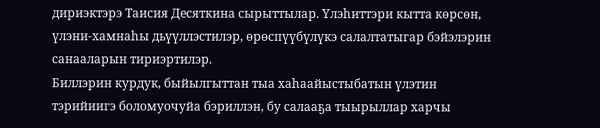дириэктэрэ Таисия Десяткина сырыттылар. Үлэһиттэри кытта көрсөн, үлэни-хамнаһы дьүүллэстилэр, өрөспүүбүлүкэ салалтатыгар бэйэлэрин санааларын тириэртилэр.
Биллэрин курдук, быйылгыттан тыа хаһаайыстыбатын үлэтин тэрийиигэ боломуочуйа бэриллэн, бу салааҕа тыырыллар харчы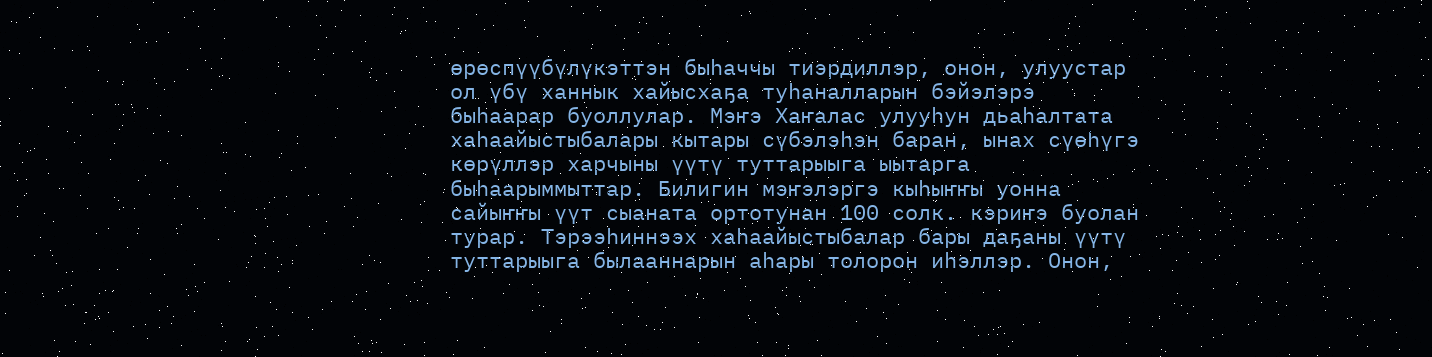өрөспүүбүлүкэттэн быһаччы тиэрдиллэр, онон, улуустар ол үбү ханнык хайысхаҕа туһаналларын бэйэлэрэ быһаарар буоллулар. Мэҥэ Хаҥалас улууһун дьаһалтата хаһаайыстыбалары кытары сүбэлэһэн баран, ынах сүөһүгэ көрүллэр харчыны үүтү туттарыыга ыытарга быһаарыммыттар. Билигин мэҥэлэргэ кыһыҥҥы уонна сайыҥҥы үүт сыаната ортотунан 100 солк. кэриҥэ буолан турар. Тэрээһиннээх хаһаайыстыбалар бары даҕаны үүтү туттарыыга былааннарын аһары толорон иһэллэр. Онон,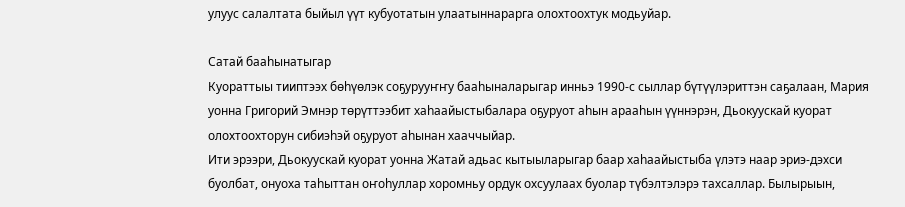улуус салалтата быйыл үүт кубуотатын улаатыннарарга олохтоохтук модьуйар.

Сатай бааһынатыгар
Куораттыы тииптээх бөһүөлэк соҕурууҥҥу бааһыналарыгар инньэ 1990-с сыллар бүтүүлэриттэн саҕалаан, Мария уонна Григорий Эмнэр төрүттээбит хаһаайыстыбалара оҕуруот аһын арааһын үүннэрэн, Дьокуускай куорат олохтоохторун сибиэһэй оҕуруот аһынан хааччыйар.
Ити эрээри, Дьокуускай куорат уонна Жатай адьас кытыыларыгар баар хаһаайыстыба үлэтэ наар эриэ-дэхси буолбат, онуоха таһыттан оҥоһуллар хоромньу ордук охсуулаах буолар түбэлтэлэрэ тахсаллар. Былырыын,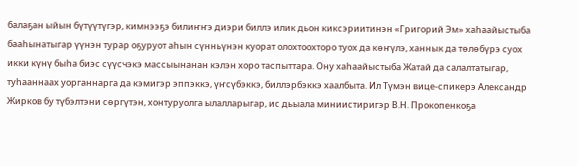балаҕан ыйын бүтүүтүгэр, кимнээҕэ билиҥҥэ диэри биллэ илик дьон киксэриитинэн «Григорий Эм» хаһаайыстыба бааһынатыгар үүнэн турар оҕуруот аһын сүнньүнэн куорат олохтоохторо туох да көҥүлэ, ханнык да төлөбүрэ суох икки күнү быһа биэс сүүсчэкэ массыынанан кэлэн хоро таспыттара. Ону хаһаайыстыба Жатай да салалтатыгар, туһааннаах уорганнарга да кэмигэр эппэккэ, үҥсүбэккэ, биллэрбэккэ хаалбыта. Ил Түмэн вице-спикерэ Александр Жирков бу түбэлтэни сөргүтэн, хонтуруолга ылалларыгар, ис дьыала миниистиригэр В.Н. Прокопенкоҕа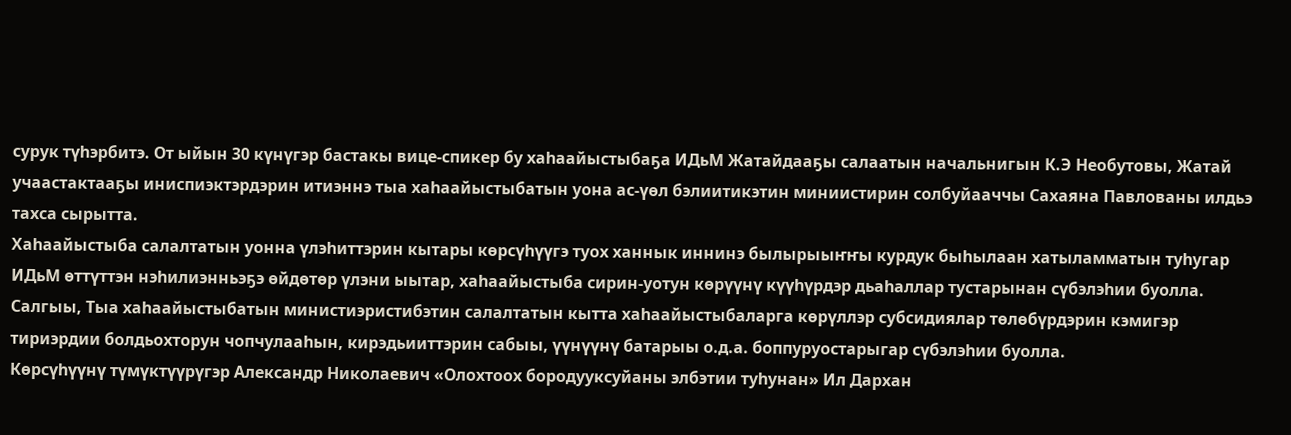сурук түһэрбитэ. От ыйын 30 күнүгэр бастакы вице-спикер бу хаһаайыстыбаҕа ИДьМ Жатайдааҕы салаатын начальнигын К.Э Необутовы, Жатай учаастактааҕы иниспиэктэрдэрин итиэннэ тыа хаһаайыстыбатын уона ас-үөл бэлиитикэтин миниистирин солбуйааччы Сахаяна Павлованы илдьэ тахса сырытта.
Хаһаайыстыба салалтатын уонна үлэһиттэрин кытары көрсүһүүгэ туох ханнык иннинэ былырыыҥҥы курдук быһылаан хатыламматын туһугар ИДьМ өттүттэн нэһилиэнньэҕэ өйдөтөр үлэни ыытар, хаһаайыстыба сирин-уотун көрүүнү күүһүрдэр дьаһаллар тустарынан сүбэлэһии буолла. Салгыы, Тыа хаһаайыстыбатын министиэристибэтин салалтатын кытта хаһаайыстыбаларга көрүллэр субсидиялар төлөбүрдэрин кэмигэр тириэрдии болдьохторун чопчулааһын, кирэдьииттэрин сабыы, үүнүүнү батарыы о.д.а. боппуруостарыгар сүбэлэһии буолла.
Көрсүһүүнү түмүктүүрүгэр Александр Николаевич «Олохтоох бородууксуйаны элбэтии туһунан» Ил Дархан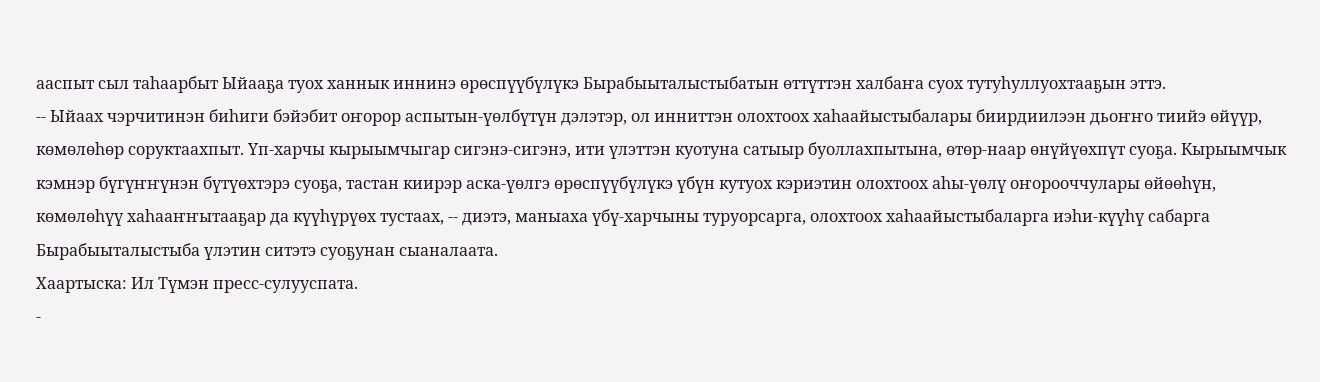ааспыт сыл таһаарбыт Ыйааҕа туох ханнык иннинэ өрөспүүбүлүкэ Бырабыыталыстыбатын өттүттэн халбаҥа суох тутуһуллуохтааҕын эттэ.
-- Ыйаах чэрчитинэн биһиги бэйэбит оҥорор аспытын-үөлбүтүн дэлэтэр, ол инниттэн олохтоох хаһаайыстыбалары биирдиилээн дьоҥҥо тиийэ өйүүр, көмөлөһөр соруктаахпыт. Үп-харчы кырыымчыгар сигэнэ-сигэнэ, ити үлэттэн куотуна сатыыр буоллахпытына, өтөр-наар өнүйүөхпүт суоҕа. Кырыымчык кэмнэр бүгүҥҥүнэн бүтүөхтэрэ суоҕа, тастан киирэр аска-үөлгэ өрөспүүбүлүкэ үбүн кутуох кэриэтин олохтоох аһы-үөлү оҥорооччулары өйөөһүн, көмөлөһүү хаһааҥҥытааҕар да күүһүрүөх тустаах, -- диэтэ, маныаха үбү-харчыны туруорсарга, олохтоох хаһаайыстыбаларга иэһи-күүһү сабарга Бырабыыталыстыба үлэтин ситэтэ суоҕунан сыаналаата.
Хаартыска: Ил Түмэн пресс-сулууспата.
-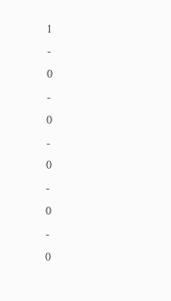1
-
0
-
0
-
0
-
0
-
0